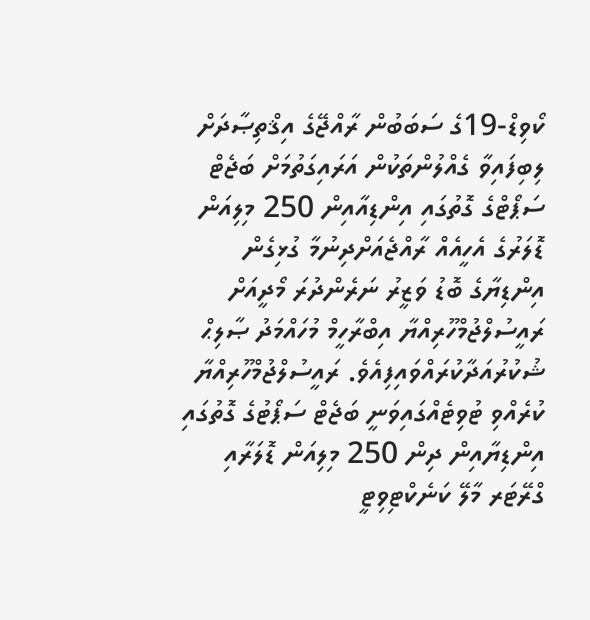ކޯވިޑް-19ގެ ސަބަބުން ރާއްޖޭގެ އިޤްތިޞާދަށް ލިބިފައިވާ ގެއްލުންތަކުން އަރައިގަތުމަށް ބަޖެޓް ސަޕޯޓްގެ ގޮތުގައި އިންޑިއާއިން 250 މިލިއަން ޑޮލަރުގެ އެހީއެއް ރާއްޖެއަށްދިނުމާ ގުޅިގެން އިންޑިޔާގެ ބޮޑު ވަޒީރު ނަރެންދުރަ މޯދީއަށް ރައީސުލްޖުމްހޫރިއްޔާ އިބްރާހީމް މުހައްމަދު ޞާލިޙް ޝުކުރުއަދާކުރައްވައިފިއެވެ. ރައީސުލްޖުމްހޫރިއްޔާ ކުރެއްވި ޓުވިޓެއްގައިވަނީ ބަޖެޓް ސަޕޯޓުގެ ގޮތުގައި އިންޑިޔާއިން ދިން 250 މިލިއަން ޑޮލަރާއި ގްރޭޓަރ މާލޭ ކަނެކްޓިވިޓީ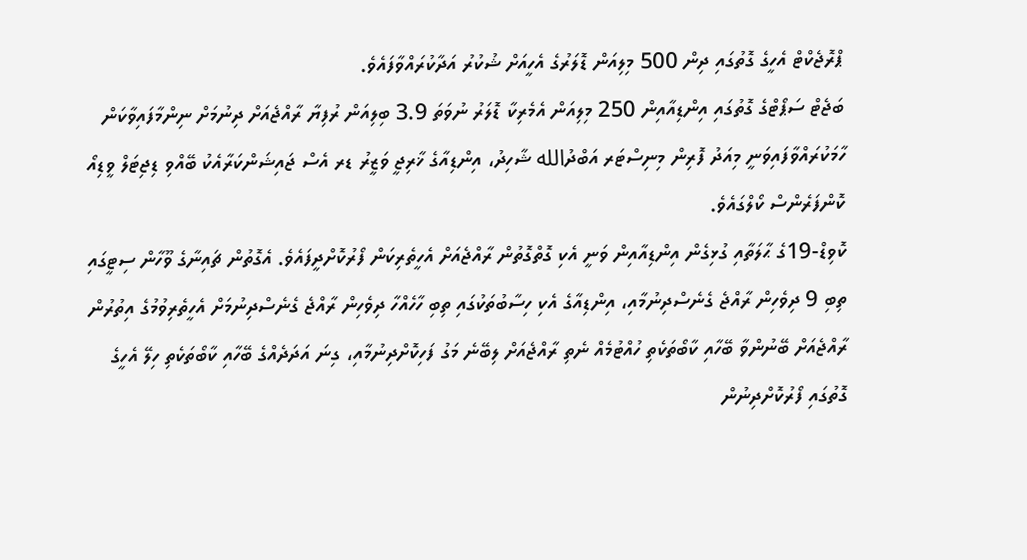ޕްރޮޖެކްޓް އެހީގެ ގޮތުގައި ދިން 500 މިލިއަން ޑޮލަރުގެ އެހީއަށް ޝުކުރު އަދާކުރައްވާފައެވެ.
ބަޖެޓް ސަޕޯޓްގެ ގޮތުގައި އިންޑިއާއިން 250 މިލިއަން އެމެރިކާ ޑޮލަރު ނުވަތަ 3.9 ބިލިއަން ރުފިޔާ ރާއްޖެއަށް ދިނުމަށް ނިންމާފައިވާކަން ހާމަކުރައްވާފައިވަނީ މިއަދު ފޮރިން މިނިސްޓަރ އަބްދުالله ޝާހިދު، އިންޑިއާގެ ޚާރިޖީ ވަޒީރު ޑރ އެސް ޖައިޝަންކަރާއެކު ބޭއްވި ޑިޖިޓަލް ވީޑިއޯ ކޮންފަރެންސް ކޯލްގައެވެ.
ކޮވިޑް-19ގެ ޙާލަތާއި ގުޅިގެން އިންޑިއާއިން ވަނީ އެކި ގޮތްގޮތުން ރާއްޖެއަށް އެހީތެރިކަން ފޯރުކޮށްދީފައެވެ. އެގޮތުން ޗައިނާގެ ވޫހާން ސިޓީގައި ތިބި 9 ދިވެހިން ރާއްޖެ ގެނެސްދިނުމާއި، އިންޑިއާގެ އެކި ހިސާބުތަކުގައި ތިބި ހާހެއްހާ ދިވެހިން ރާއްޖެ ގެނެސްދިނުމަށް އެހީތެރިވުމުގެ އިތުރުން ރާއްޖެއަށް ބޭނުންވާ ބޭހާއި ކާބޯތަކެތި ހުއްޓުމެއް ނެތި ރާއްޖެއަށް ލިބޭނެ މަގު ފަހިކޮށްދިނުމާއި، ގިނަ އަދަދެއްގެ ބޭހާއި ކާބޯތަކެތި ހިލޭ އެހީގެ ގޮތުގައި ފޯރުކޮށްދިނުން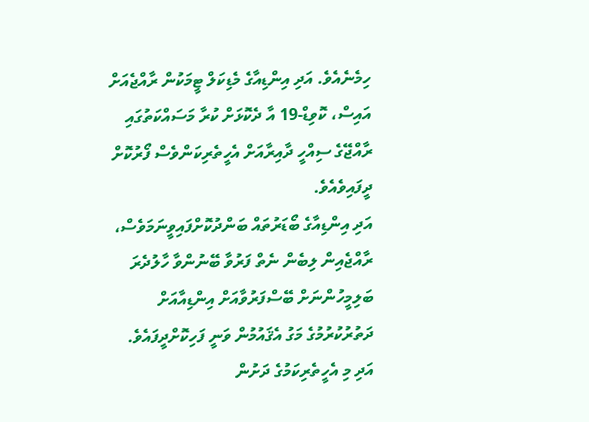ހިމެނެއެވެ. އަދި އިންޑިއާގެ މެޑިކަލް ޓީމަކުން ރާއްޖެއަށް އައިސް، ކޮވިޑް-19 އާ ދެކޮޅަށް ކުރާ މަސައްކަތުގައި ރާއްޖޭގެ ސިއްހީ ދާއިރާއަށް އެހީތެރިކަންވެސް ފޯރުކޮށް ދީފައިވެއެވެ.
އަދި އިންޑިއާގެ ބޯޑަރުތައް ބަންދުކޮށްފައިވީނަމަވެސް، ރާއްޖެއިން ލިބެން ނެތް ފަރުވާ ބޭނުންވާ ހާލުދެރަ ބަލިމީހުންނަށް ބޭސްފަރުވާއަށް އިންޑިއާއަށް ދަތުރުކުރުމުގެ މަގު އެޤައުމުން ވަނީ ފަހިކޮށްދީފައެވެ. އަދި މި އެހީތެރިކަމުގެ ދަށުން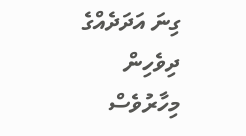ގިނަ އަދަދެއްގެ ދިވެހިން މިހާރުވެސް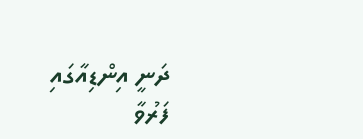ދަނީ އިންޑިއާގައި ފަރުވާ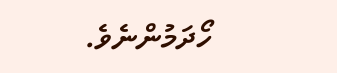ހޯދަމުންނެވެ.